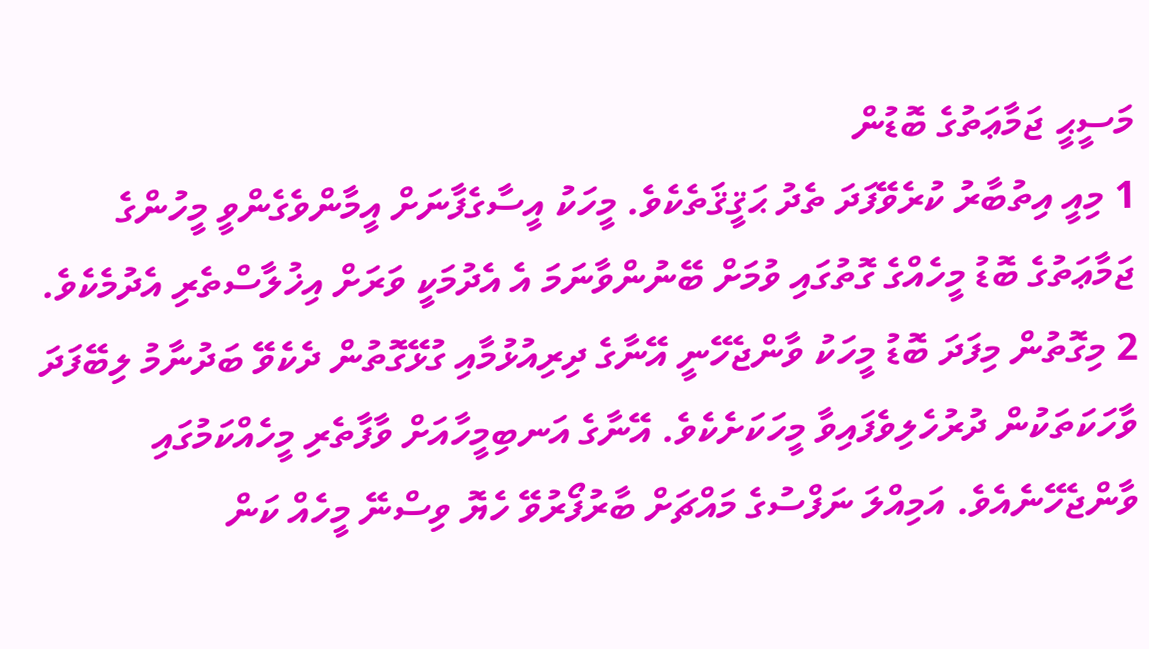މަސީޙީ ޖަމާޢަތުގެ ބޮޑުން
1 މިއީ އިތުބާރު ކުރެވޭފަދަ ތެދު ޙަޤީޤަތެކެވެ. މީހަކު އީސާގެފާނަށް އީމާންވެގެންވީ މީހުންގެ ޖަމާޢަތުގެ ބޮޑު މީހެއްގެ ގޮތުގައި ވުމަށް ބޭނުންވާނަމަ އެ އެދުމަކީ ވަރަށް އިޚުލާސްތެރި އެދުމެކެވެ.
2 މިގޮތުން މިފަދަ ބޮޑު މީހަކު ވާންޖެހޭނީ އޭނާގެ ދިރިއުޅުމާއި ގުޅޭގޮތުން ދެކެވޭ ބަދުނާމު ލިބޭފަދަ ވާހަކަތަކުން ދުރުހެލިވެފައިވާ މީހަކަށެކެވެ. އޭނާގެ އަނބިމީހާއަށް ވާފާތެރި މީހެއްކަމުގައި ވާންޖެހޭނެއެވެ. އަމިއްލަ ނަފްސުގެ މައްޗަށް ބާރުފޯރުވޭ ހެޔޮ ވިސްނޭ މީހެއް ކަން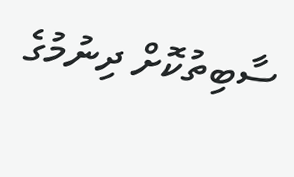ސާބިތުކޮށް ދިނުމުގެ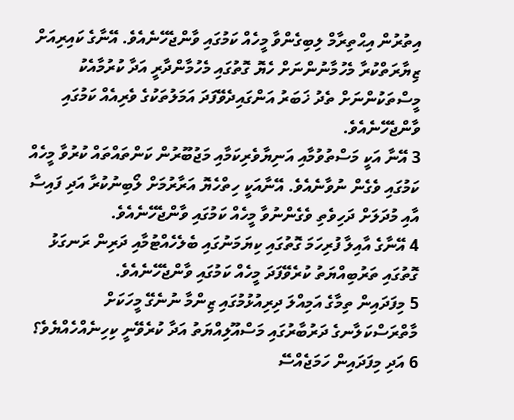އިތުރުން އިޙްތިރާމް ލިބިގެންވާ މީހެއް ކަމުގައި ވާންޖެހޭނެއެވެ. އޭނާގެ ކައިރިއަށް ޒިޔާރަތްކުރާ މެހުމާނުންނަށް ހެޔޮ ގޮތުގައި މެހުމާންދާރީ އަދާ ކުރުމާއެކު މީސްތަކުންނަށް ތެދު ޚަބަރު އަންގައިދެވޭފަދަ އަމަލުތަކުގެ ވެރިއެއް ކަމުގައި ވާންޖެހޭނެއެވެ.
3 އޭނާ އަކީ މަސްތުވުމާއި އަނިޔާވެރިކަމާއި މަޖުބޫރުން ކަންތައްތައް ކުރުވާ މީހެއް ކަމުގައި ވެގެން ނުވާނެއެވެ. އޭނާއަކީ ހިތްހެޔޮ އަރާރުމަށް ލޯބިނުކުރާ އަދި ފައިސާ އާއި މުދަލަށް ދަހިވެތި ވެގެންނުވާ މީހެއް ކަމުގައި ވާންޖެހޭނެއެވެ.
4 އޭނާގެ އާއިލާ ފުރިހަމަ ގޮތުގައި ކިޔަމަނުގައި ބެލެހެއްޓުމާއި ދަރިން ރަނގަޅު ގޮތުގައި ތަރުބިއްޔަތު ކުރެވޭފަދަ މީހެއް ކަމުގައި ވާންޖެހޭނެއެވެ.
5 މިފަދައިން ތިމާގެ އަމިއްލަ ދިރިއުޅުމުގައި ޒިންމާ ނުނެގޭ މީހަކަށް މާތްރަސްކަލާނގެ ދަރުބާރުގައި މަސްއޫލިއްޔަތު އަދާ ކުރެވޭނީ ކިހިނެއްހެއްޔެވެ؟
6 އަދި މިފަދައިން ހަމަޖެއްސޭ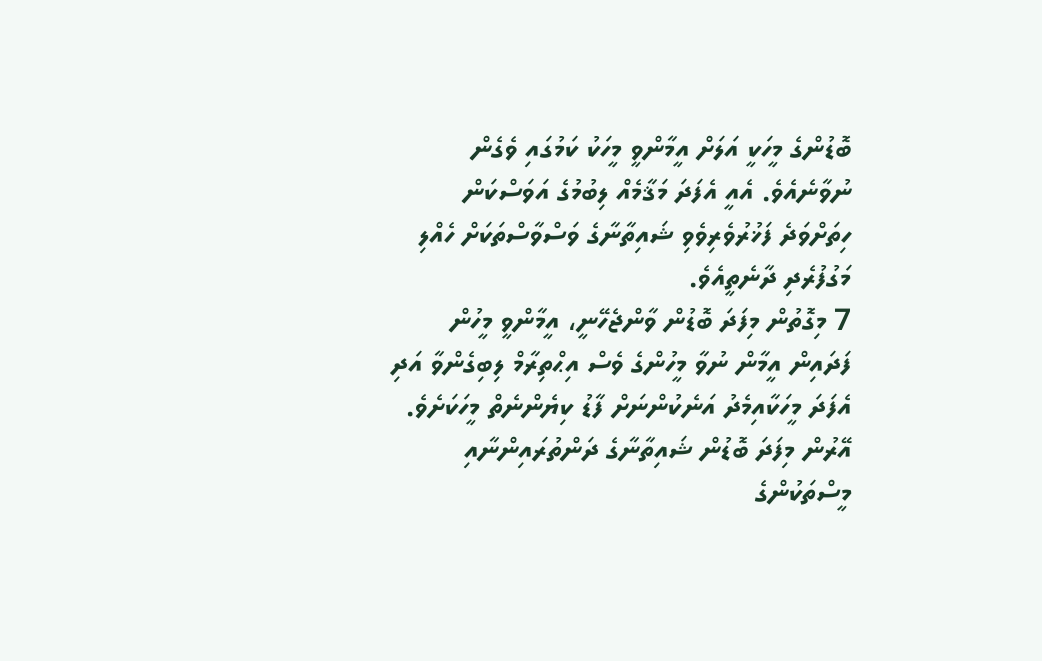ބޮޑުންގެ މީހަކީ އަލަށް އީމާންވީ މީހަކު ކަމުގައި ވެގެން ނުވާނެއެވެ. އެއީ އެފަދަ މަޤާމެއް ލިބުމުގެ އަވަސްކަން ހިތަށްވަދެ ފަޚުރުވެރިވެވި ޝައިތާނާގެ ވަސްވާސްތަކަށް ހެއްލި މަގުފުރެދި ދާނެތީއެވެ.
7 މިގޮތުން މިފަދަ ބޮޑުން ވާންޖެހޭނީ، އީމާންވީ މީހުން ފަދައިން އީމާން ނުވާ މީހުންގެ ވެސް އިޙްތިރާމް ލިބިގެންވާ އަދި އެފަދަ މީހަކާއިމެދު އަނެކުންނަށް ފާޑު ކިޔެންނެތް މީހަކަށެވެ. އޭރުން މިފަދަ ބޮޑުން ޝައިތާނާގެ ދަންތުރައިންނާއި މީސްތަކުންގެ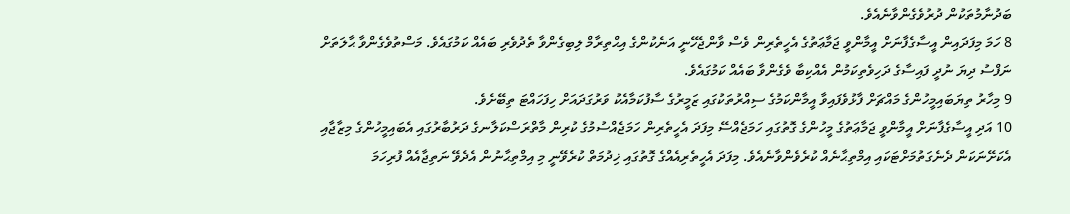ބަދުނާމުތަކުން ދުރުވެގެންވާނެއެވެ.
8 ހަމަ މިފަދައިން އީސާގެފާނަށް އީމާންވީ ޖަމާޢަތުގެ އެހީތެރިން ވެސް ވާންޖެހޭނީ އަނެކުންގެ އިޙްތިރާމް ލިބިގެންވާ ތެދުވެރި ބައެއް ކަމުގައެވެ. މަސްތުވެގެންވާ ޙާލަތަށް ނަފްސު ދިޔަ ނުދީ ފައިސާގެ ދަހިވެތިކަމުން އެއްކިބާ ވެގެންވާ ބައެއް ކަމުގައެވެ.
9 މިހާރު ތިޔަބައިމީހުންގެ މައްޗަށް ފާޅުވެފައިވާ އީމާންކަމުގެ ސިއްރުތަކުގައި ޒަމީރުގެ ސާފުކަމާއެކު ވަރުގަދައަށް ހިފަހައްޓަ ތިބޭށެވެ.
10 އަދި އީސާގެފާނަށް އީމާންވީ ޖަމާޢަތުގެ މީހުންގެ ގޮތުގައި ހަމަޖެއްސޭ މިފަދަ އެހީތެރިން ހަމަޖެއްސުމުގެ ކުރިން މާތްރަސްކަލާނގެ ދަރުބާރުގައި އެބައިމީހުންގެ މިޒާޖާއި އެކަށޭނަކަން ދެނެގަތުމަށްޓަކައި އިމްތިޙާނެއް ކުރެވެންވާނެއެވެ. މިފަދަ އެހީތެރިއެއްގެ ގޮތުގައި ޚިދުމަތް ކުރެވޭނީ މި އިމްތިޙާނުން އެދެވޭ ނަތިޖާއެއް ފުރިހަމަ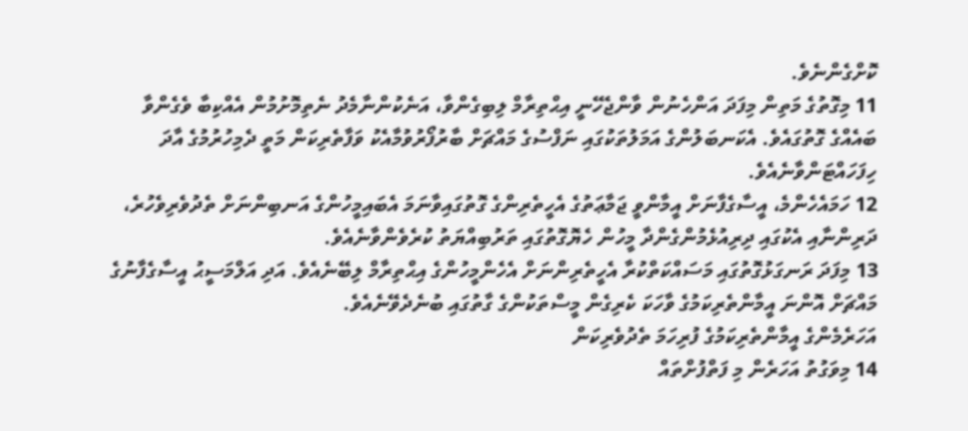ކޮށްގެންނެވެ.
11 މިގޮތުގެ މަތިން މިފަދަ އަންހެނުން ވާންޖެހޭނީ އިޙްތިރާމް ލިބިގެންވާ، އަނެކުންނާމެދު ނެތިމޮށުމުން އެއްކިބާ ވެގެންވާ ބައެއްގެ ގޮތުގައެވެ. އެކަނބަލުންގެ އަމަލުތަކުގައި ނަފްސުގެ މައްޗަށް ބާރުފޯރުވުމާއެކު ވަފާތެރިކަން މަތީ ދެމިހުރުމުގެ އާދަ ހިފަހައްޓަންވާނެއެވެ.
12 ހަމައެހެންމެ، އީސާގެފާނަށް އީމާންވީ ޖަމާޢަތުގެ އެހީތެރިންގެ ގޮތުގައިވާނަމަ އެބައިމީހުންގެ އަނބިންނަށް ތެދުވެރިވެހުރެ، ދަރިންނާއި އެކުގައި ދިރިއުޅެމުންގެންދާ މީހުން ހެޔޮގޮތުގައި ތަރުބިއްޔަތު ކުރެވެންވާނެއެވެ.
13 މިފަދަ ރަނގަޅުގޮތުގައި މަސައްކަތްކުރާ އެހީތެރިންނަށް އެހެންމީހުންގެ އިޙްތިރާމް ލިބޭނެއެވެ. އަދި އަލްމަސީޙު އީސާގެފާނުގެ މައްޗަށް އޮންނަ އީމާންތެރިކަމުގެ ވާހަކަ ކެރިގެން މީސްތަކުންގެ ގާތުގައި ބުނެދެވޭނެއެވެ.
އަހަރެމެންގެ އީމާންތެރިކަމުގެ ފުރިހަމަ ތެދުވެރިކަން
14 މިވަގުތު އަހަރެން މި ފަތްފުށްތައް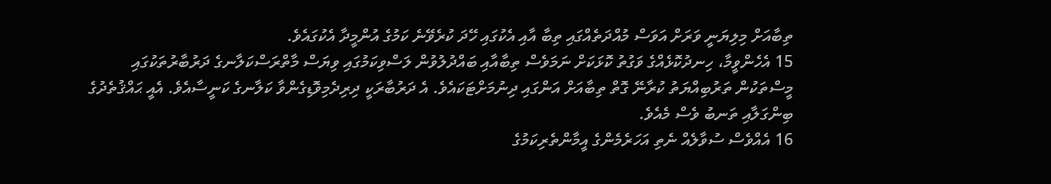ތިބާއަށް މިލިޔަނީ ވަރަށް އަވަސް މުއްދަތެއްގައި ތިބާ އާއި އެކުގައި ހޭދަ ކުރެވޭނެ ކަމުގެ އުންމީދާ އެކުގައެވެ.
15 އެހެންވީމާ، ހިނދުކޮޅެއްގެ ވަގުތު ކޮޅަކަށް ނަމަވެސް ތިބާއާއި ބައްދުލުވުން ލަސްވިކަމުގައި ވިޔަސް މާތްރަސްކަލާނގެ ދަރުބާރުތަކުގައި މީސްތަކުން ތަރުބިއްޔަތު ކުރާނޭ ގޮތް ތިބާއަށް އަންގައި ދިނުމަށްޓަކައެވެ. އެ ދަރުބާރަކީ ދިރިދެމިވޮޑިގެންވާ ކަލާނގެ ކަނީސާއެވެ. އެއީ ޙައްޤުތެދުގެ ބިންގަލާއި ތަނބު ވެސް މެއެވެ.
16 އެއްވެސް ސުވާލެއް ނެތި އަހަރެމެންގެ އީމާންތެރިކަމުގެ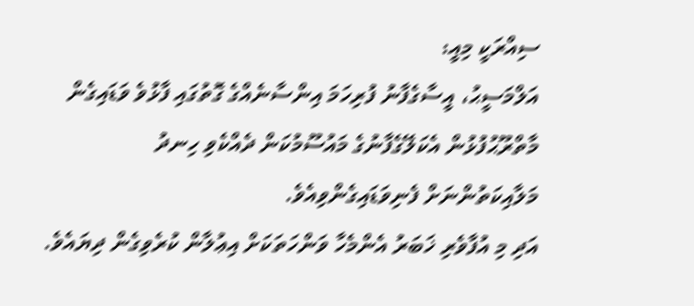ސިއްރަކީ މިއީ:
އަލްމަސީޙު، އީސާގެފާނު ފުރިހަމަ އިންސާނެއްގެ ގޮތުގައި ފާޅުވެ ވަޑައިގެން
މާތްރޫޙުފުޅުން އެކަލޭގެފާނުގެ މައުސޫމުކަން ދެއްކެވި ހިނދު
މަލާއިކަތުންނަށް ފެނިވަޑައިގެންވިއެވެ.
އަދި މި އުފާވެރި ޚަބަރު އެންމެހާ ވަންހަތަކަށް އިޢުލާން ކުރެވިގެން ދިޔައެވެ.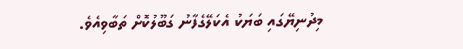މިދުނިޔޭގައި ބަޔަކު އެކަލޭގެފާނު ގަބޫލުކޮށް ތަބާވިއެވެ.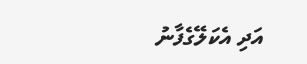އަދި އެކަލޭގެފާނު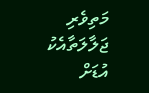މަތިވެރި ޖަލާލަތާއެކު އުޑަށް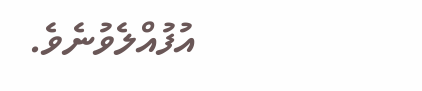އުފުއްލެވުނެވެ.